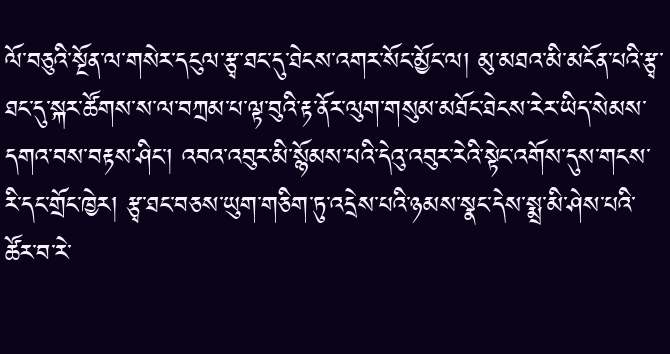ལོ་བཅུའི་སྔོན་ལ་གསེར་དངུལ་རྩྭ་ཐང་དུ་ཐེངས་འགར་སོང་མྱོང་ལ། མུ་མཐའ་མི་མངོན་པའི་རྩྭ་ཐང་དུ་སྐར་ཚོགས་ས་ལ་བཀྲམ་པ་ལྟ་བུའི་རྟ་ནོར་ལུག་གསུམ་མཐོང་ཐེངས་རེར་ཡིད་སེམས་དགའ་བས་བརྟས་ཤིང་། འབའ་འབུར་མི་སྙོམས་པའི་དེའུ་འབུར་རེའི་སྟེང་འགོས་དུས་གངས་རི་དང་གྲོང་ཁྱེར། རྩྭ་ཐང་བཅས་ཡུག་གཅིག་ཏུ་འདྲེས་པའི་ཉམས་སྣང་དེས་སྨྲ་མི་ཤེས་པའི་ཚོར་བ་རེ་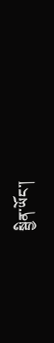སྦྱིན་ཡོང་།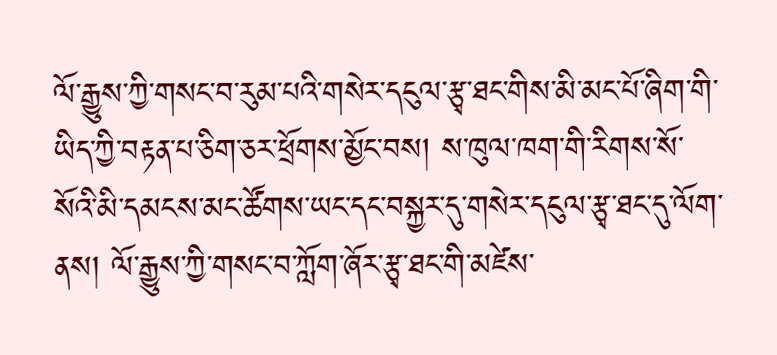ལོ་རྒྱུས་ཀྱི་གསང་བ་རུམ་པའི་གསེར་དངུལ་རྩྭ་ཐང་གིས་མི་མང་པོ་ཞིག་གི་ཡིད་ཀྱི་བརྟན་པ་ཅིག་ཅར་ཕྲོགས་མྱོང་བས། ས་ཁུལ་ཁག་གི་རིགས་སོ་སོའི་མི་དམངས་མང་ཚོགས་ཡང་དང་བསྐྱར་དུ་གསེར་དངུལ་རྩྭ་ཐང་དུ་ལོག་ནས། ལོ་རྒྱུས་ཀྱི་གསང་བ་ཀློག་ཞོར་རྩྭ་ཐང་གི་མཛེས་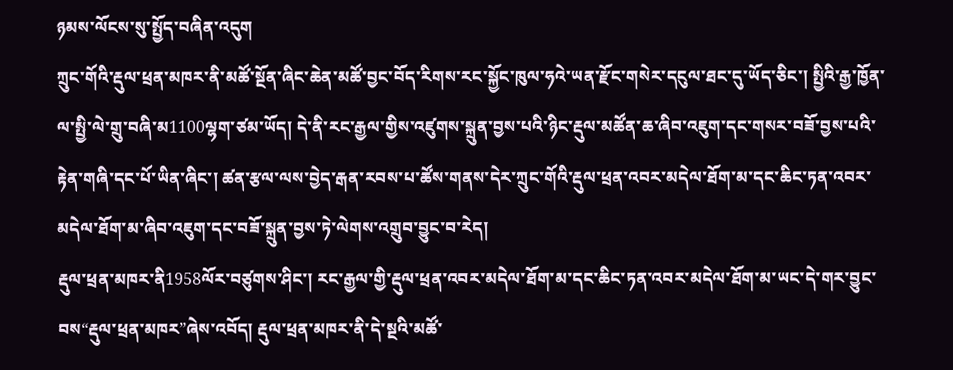ཉམས་ལོངས་སུ་སྤྱོད་བཞིན་འདུག
ཀྲུང་གོའི་རྡུལ་ཕྲན་མཁར་ནི་མཚོ་སྔོན་ཞིང་ཆེན་མཚོ་བྱང་བོད་རིགས་རང་སྐྱོང་ཁུལ་ཧའེ་ཡན་རྫོང་གསེར་དངུལ་ཐང་དུ་ཡོད་ཅིང་། སྤྱིའི་རྒྱ་ཁྱོན་ལ་སྤྱི་ལེ་གྲུ་བཞི་མ1100ལྷག་ཙམ་ཡོད། དེ་ནི་རང་རྒྱལ་གྱིས་འཛུགས་སྐྲུན་བྱས་པའི་ཉིང་རྡུལ་མཚོན་ཆ་ཞིབ་འཇུག་དང་གསར་བཟོ་བྱས་པའི་རྟེན་གཞི་དང་པོ་ཡིན་ཞིང་། ཚན་རྩལ་ལས་བྱེད་རྒན་རབས་པ་ཚོས་གནས་དེར་ཀྲུང་གོའི་རྡུལ་ཕྲན་འབར་མདེལ་ཐོག་མ་དང་ཆིང་ཏན་འབར་མདེལ་ཐོག་མ་ཞིབ་འཇུག་དང་བཟོ་སྐྲུན་བྱས་ཏེ་ལེགས་འགྲུབ་བྱུང་བ་རེད།
རྡུལ་ཕྲན་མཁར་ནི1958ལོར་བཙུགས་ཤིང་། རང་རྒྱལ་གྱི་རྡུལ་ཕྲན་འབར་མདེལ་ཐོག་མ་དང་ཆིང་ཏན་འབར་མདེལ་ཐོག་མ་ཡང་དེ་གར་བྱུང་བས“རྡུལ་ཕྲན་མཁར”ཞེས་འབོད། རྡུལ་ཕྲན་མཁར་ནི་དེ་སྔའི་མཚོ་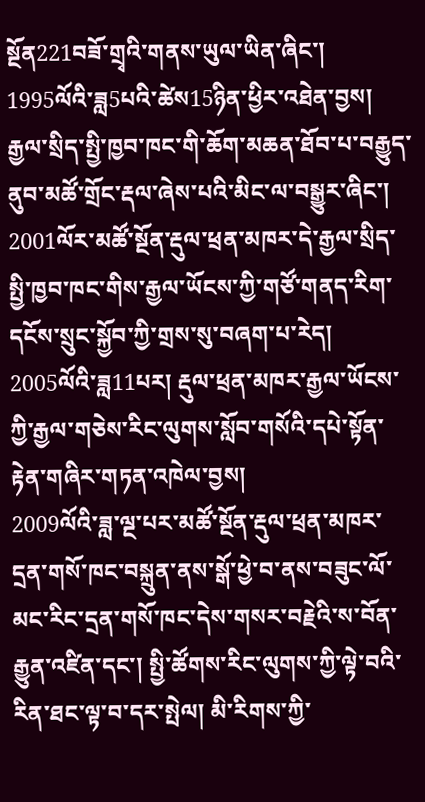སྔོན221བཟོ་གྲྭའི་གནས་ཡུལ་ཡིན་ཞིང་། 1995ལོའི་ཟླ5པའི་ཚེས15ཉིན་ཕྱིར་འཐེན་བྱས། རྒྱལ་སྲིད་སྤྱི་ཁྱབ་ཁང་གི་ཆོག་མཆན་ཐོབ་པ་བརྒྱུད་ནུབ་མཚོ་གྲོང་རྡལ་ཞེས་པའི་མིང་ལ་བསྒྱུར་ཞིང་། 2001ལོར་མཚོ་སྔོན་རྡུལ་ཕྲན་མཁར་དེ་རྒྱལ་སྲིད་སྤྱི་ཁྱབ་ཁང་གིས་རྒྱལ་ཡོངས་ཀྱི་གཙོ་གནད་རིག་དངོས་སྲུང་སྐྱོབ་ཀྱི་གྲས་སུ་བཞག་པ་རེད། 2005ལོའི་ཟླ11པར། རྡུལ་ཕྲན་མཁར་རྒྱལ་ཡོངས་ཀྱི་རྒྱལ་གཅེས་རིང་ལུགས་སློབ་གསོའི་དཔེ་སྟོན་རྟེན་གཞིར་གཏན་འཁེལ་བྱས།
2009ལོའི་ཟླ་ལྔ་པར་མཚོ་སྔོན་རྡུལ་ཕྲན་མཁར་དྲན་གསོ་ཁང་བསྐྲུན་ནས་སྒོ་ཕྱེ་བ་ནས་བཟུང་ལོ་མང་རིང་དྲན་གསོ་ཁང་དེས་གསར་བརྗེའི་ས་བོན་རྒྱུན་འཛིན་དང་། སྤྱི་ཚོགས་རིང་ལུགས་ཀྱི་ལྟེ་བའི་རིན་ཐང་ལྟ་བ་དར་སྤེལ། མི་རིགས་ཀྱི་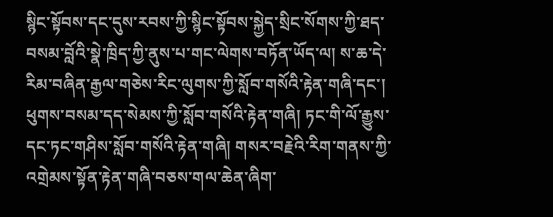སྙིང་སྟོབས་དང་དུས་རབས་ཀྱི་སྙིང་སྟོབས་སྐྱེད་སྲིང་སོགས་ཀྱི་ཐད་བསམ་བློའི་སྣེ་ཁྲིད་ཀྱི་ནུས་པ་གང་ལེགས་བཏོན་ཡོད་ལ། ས་ཆ་དེ་རིམ་བཞིན་རྒྱལ་གཅེས་རིང་ལུགས་ཀྱི་སློབ་གསོའི་རྟེན་གཞི་དང་། ཕུགས་བསམ་དད་སེམས་ཀྱི་སློབ་གསོའི་རྟེན་གཞི། ཏང་གི་ལོ་རྒྱུས་དང་ཏང་གཤིས་སློབ་གསོའི་རྟེན་གཞི། གསར་བརྗེའི་རིག་གནས་ཀྱི་འགྲེམས་སྟོན་རྟེན་གཞི་བཅས་གལ་ཆེན་ཞིག་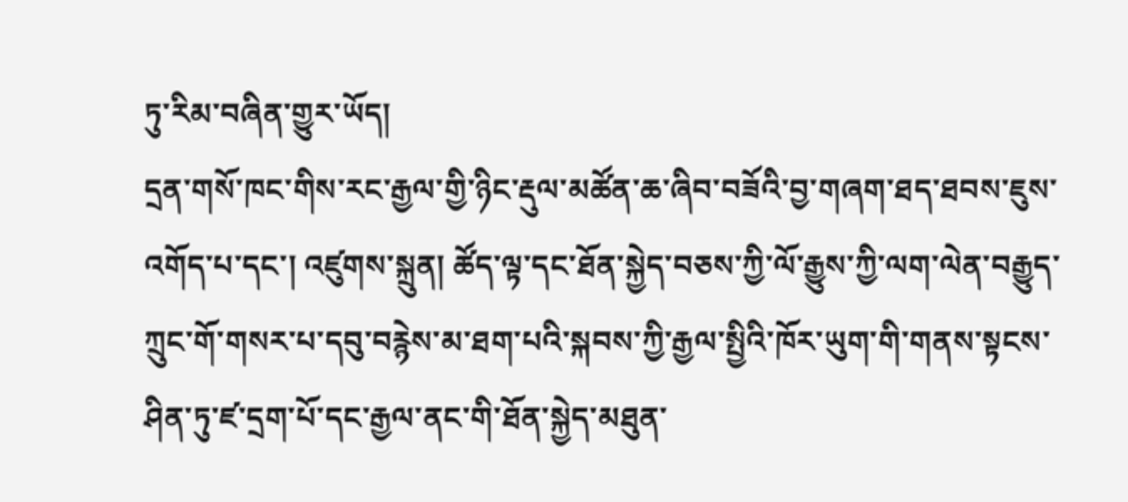ཏུ་རིམ་བཞིན་གྱུར་ཡོད།
དྲན་གསོ་ཁང་གིས་རང་རྒྱལ་གྱི་ཉིང་རྡུལ་མཚོན་ཆ་ཞིབ་བཟོའི་བྱ་གཞག་ཐད་ཐབས་ཇུས་འགོད་པ་དང་། འཛུགས་སྐྲུན། ཚོད་ལྟ་དང་ཐོན་སྐྱེད་བཅས་ཀྱི་ལོ་རྒྱུས་ཀྱི་ལག་ལེན་བརྒྱུད་ཀྲུང་གོ་གསར་པ་དབུ་བརྙེས་མ་ཐག་པའི་སྐབས་ཀྱི་རྒྱལ་སྤྱིའི་ཁོར་ཡུག་གི་གནས་སྟངས་ཤིན་ཏུ་ཛ་དྲག་པོ་དང་རྒྱལ་ནང་གི་ཐོན་སྐྱེད་མཐུན་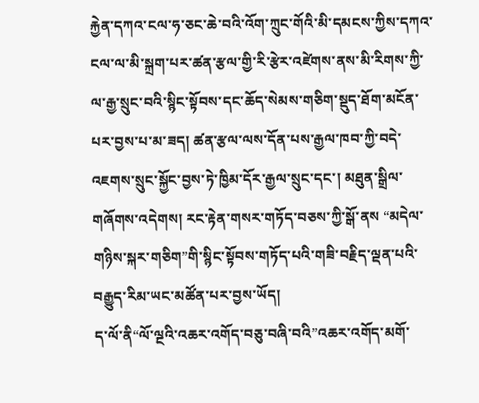རྐྱེན་དཀའ་ངལ་ཧ་ཅང་ཆེ་བའི་འོག་ཀྲུང་གོའི་མི་དམངས་ཀྱིས་དཀའ་ངལ་ལ་མི་སྐྲག་པར་ཚན་རྩལ་གྱི་རི་རྩེར་འཛེགས་ནས་མི་རིགས་ཀྱི་ལ་རྒྱ་སྲུང་བའི་སྙིང་སྟོབས་དང་ཆོད་སེམས་གཅིག་སྡུད་ཐོག་མངོན་པར་བྱས་པ་མ་ཟད། ཚན་རྩལ་ལས་དོན་པས་རྒྱལ་ཁབ་ཀྱི་བདེ་འཇགས་སྲུང་སྐྱོང་བྱས་ཏེ་ཁྱིམ་དོར་རྒྱལ་སྲུང་དང་། མཐུན་སྒྲིལ་གཞོགས་འདེགས། རང་རྟེན་གསར་གཏོད་བཅས་ཀྱི་སྒོ་ནས “མདེལ་གཉིས་སྐར་གཅིག”གི་སྙིང་སྟོབས་གཏོད་པའི་གཟི་བརྗིད་ལྡན་པའི་བརྒྱུད་རིམ་ཡང་མཚོན་པར་བྱས་ཡོད།
ད་ལོ་ནི“ལོ་ལྔའི་འཆར་འགོད་བཅུ་བཞི་བའི”འཆར་འགོད་མགོ་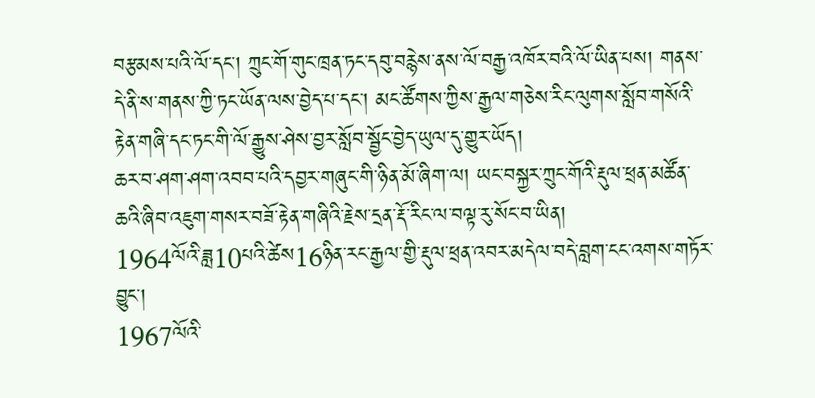བརྩམས་པའི་ལོ་དང་། ཀྲུང་གོ་གུང་ཁྲན་ཏང་དབུ་བརྙེས་ནས་ལོ་བརྒྱ་འཁོར་བའི་ལོ་ཡིན་པས། གནས་དེ་ནི་ས་གནས་ཀྱི་ཏང་ཡོན་ལས་བྱེད་པ་དང་། མང་ཚོགས་ཀྱིས་རྒྱལ་གཅེས་རིང་ལུགས་སློབ་གསོའི་རྟེན་གཞི་དང་ཏང་གི་ལོ་རྒྱུས་ཤེས་བྱར་སློབ་སྦྱོང་བྱེད་ཡུལ་དུ་གྱུར་ཡོད།
ཆར་བ་ཤག་ཤག་འབབ་པའི་དབྱར་གཞུང་གི་ཉིན་མོ་ཞིག་ལ། ཡང་བསྐྱར་ཀྲུང་གོའི་རྡུལ་ཕྲན་མཚོན་ཆའི་ཞིབ་འཇུག་གསར་བཟོ་རྟེན་གཞིའི་རྗེས་དྲན་རྡོ་རིང་ལ་བལྟ་རུ་སོང་བ་ཡིན།
1964ལོའི་ཟླ10པའི་ཚེས16ཉིན་རང་རྒྱལ་གྱི་རྡུལ་ཕྲན་འབར་མདེལ་བདེ་བླག་ངང་འགས་གཏོར་བྱུང་།
1967ལོའི་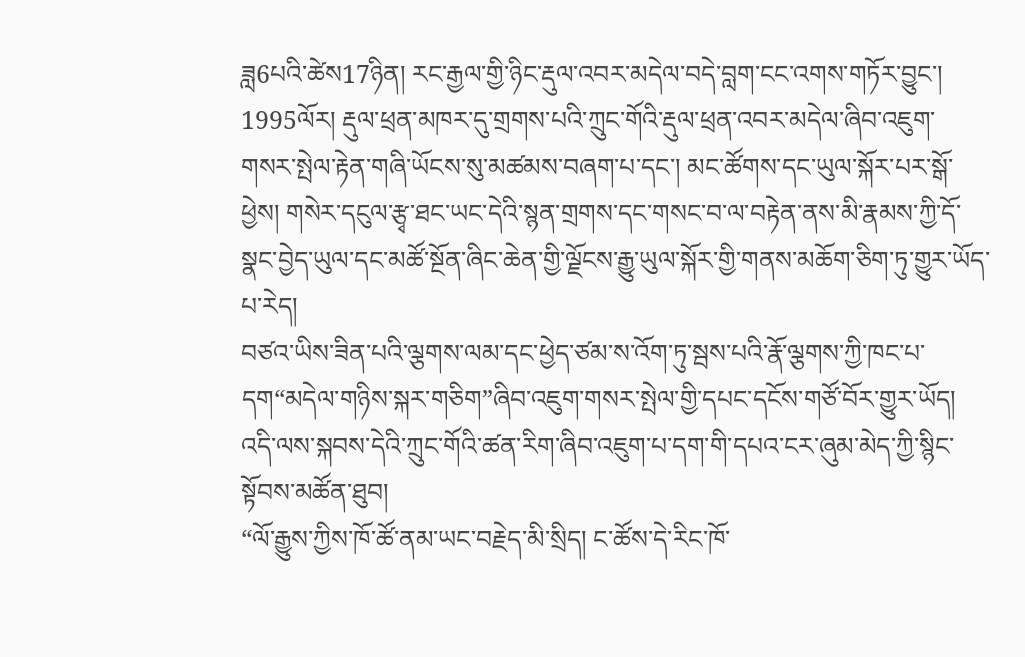ཟླ6པའི་ཚེས17ཉིན། རང་རྒྱལ་གྱི་ཉིང་རྡུལ་འབར་མདེལ་བདེ་བླག་ངང་འགས་གཏོར་བྱུང་།
1995ལོར། རྡུལ་ཕྲན་མཁར་དུ་གྲགས་པའི་ཀྲུང་གོའི་རྡུལ་ཕྲན་འབར་མདེལ་ཞིབ་འཇུག་གསར་སྤེལ་རྟེན་གཞི་ཡོངས་སུ་མཚམས་བཞག་པ་དང་། མང་ཚོགས་དང་ཡུལ་སྐོར་པར་སྒོ་ཕྱེས། གསེར་དངུལ་རྩྭ་ཐང་ཡང་དེའི་སྙན་གྲགས་དང་གསང་བ་ལ་བརྟེན་ནས་མི་རྣམས་ཀྱི་དོ་སྣང་བྱེད་ཡུལ་དང་མཚོ་སྔོན་ཞིང་ཆེན་གྱི་ལྗོངས་རྒྱུ་ཡུལ་སྐོར་གྱི་གནས་མཆོག་ཅིག་ཏུ་གྱུར་ཡོད་པ་རེད།
བཙའ་ཡིས་ཟིན་པའི་ལྕགས་ལམ་དང་ཕྱེད་ཙམ་ས་འོག་ཏུ་སྦས་པའི་རྣོ་ལྕགས་ཀྱི་ཁང་པ་དག“མདེལ་གཉིས་སྐར་གཅིག”ཞིབ་འཇུག་གསར་སྤེལ་གྱི་དཔང་དངོས་གཙོ་བོར་གྱུར་ཡོད། འདི་ལས་སྐབས་དེའི་ཀྲུང་གོའི་ཚན་རིག་ཞིབ་འཇུག་པ་དག་གི་དཔའ་ངར་ཞུམ་མེད་ཀྱི་སྙིང་སྟོབས་མཚོན་ཐུབ།
“ལོ་རྒྱུས་ཀྱིས་ཁོ་ཚོ་ནམ་ཡང་བརྗེད་མི་སྲིད། ང་ཚོས་དེ་རིང་ཁོ་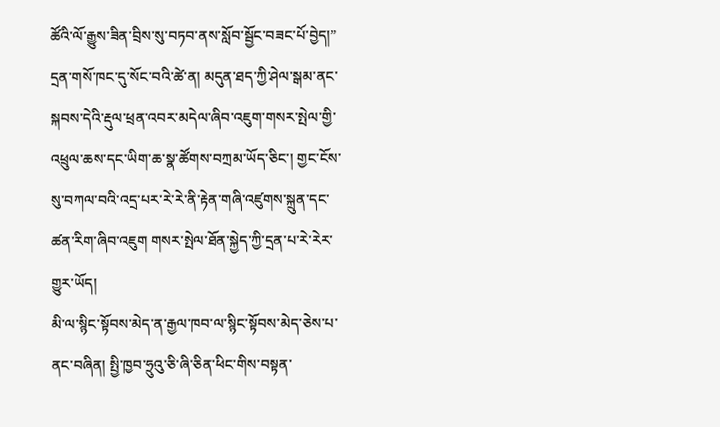ཚོའི་ལོ་རྒྱུས་ཟིན་བྲིས་སུ་བཏབ་ནས་སློབ་སྦྱོང་བཟང་པོ་བྱེད།”
དྲན་གསོ་ཁང་དུ་སོང་བའི་ཚེ་ན། མདུན་ཐད་ཀྱི་ཤེལ་སྒམ་ནང་སྐབས་དེའི་རྡུལ་ཕྲན་འབར་མདེལ་ཞིབ་འཇུག་གསར་སྤེལ་གྱི་འཕྲུལ་ཆས་དང་ཡིག་ཆ་སྣ་ཚོགས་བཀྲམ་ཡོད་ཅིང་། གྱང་ངོས་སུ་བཀལ་བའི་འདྲ་པར་རེ་རེ་ནི་རྟེན་གཞི་འཛུགས་སྐྲུན་དང་ཚན་རིག་ཞིབ་འཇུག གསར་སྤེལ་ཐོན་སྐྱེད་ཀྱི་དྲན་པ་རེ་རེར་གྱུར་ཡོད།
མི་ལ་སྙིང་སྟོབས་མེད་ན་རྒྱལ་ཁབ་ལ་སྙིང་སྟོབས་མེད་ཅེས་པ་ནང་བཞིན། སྤྱི་ཁྱབ་ཧྲུའུ་ཅི་ཞི་ཅིན་ཕིང་གིས་བསྟན་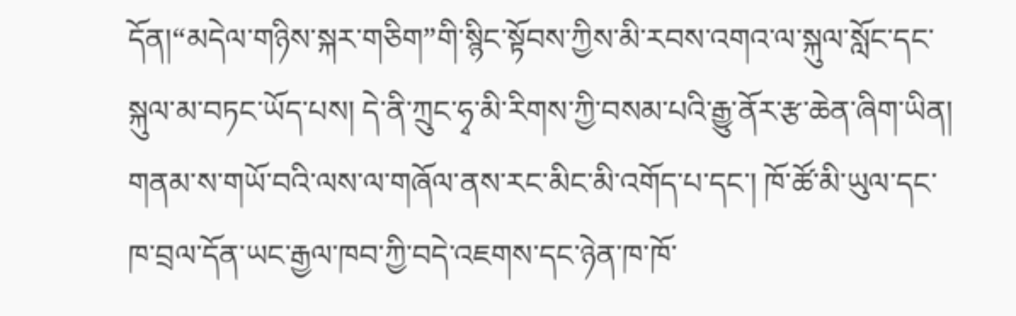དོན།“མདེལ་གཉིས་སྐར་གཅིག”གི་སྙིང་སྟོབས་ཀྱིས་མི་རབས་འགའ་ལ་སྐུལ་སློང་དང་སྐུལ་མ་བཏང་ཡོད་པས། དེ་ནི་ཀྲུང་ཧྭ་མི་རིགས་ཀྱི་བསམ་པའི་རྒྱུ་ནོར་རྩ་ཆེན་ཞིག་ཡིན། གནམ་ས་གཡོ་བའི་ལས་ལ་གཞོལ་ནས་རང་མིང་མི་འགོད་པ་དང་། ཁོ་ཚོ་མི་ཡུལ་དང་ཁ་བྲལ་དོན་ཡང་རྒྱལ་ཁབ་ཀྱི་བདེ་འཇགས་དང་ཉེན་ཁ་ཁོ་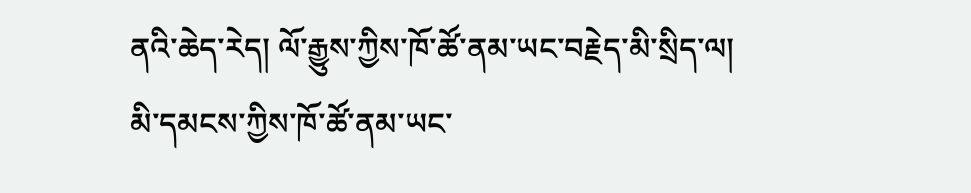ནའི་ཆེད་རེད། ལོ་རྒྱུས་ཀྱིས་ཁོ་ཚོ་ནམ་ཡང་བརྗེད་མི་སྲིད་ལ། མི་དམངས་ཀྱིས་ཁོ་ཚོ་ནམ་ཡང་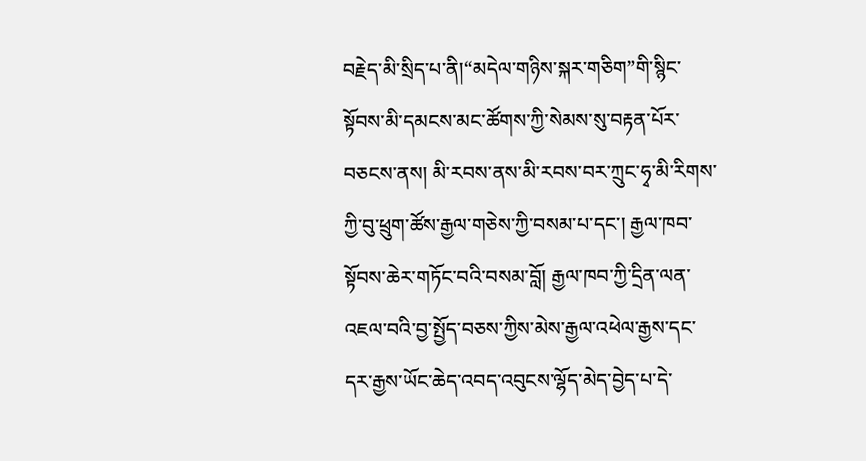བརྗེད་མི་སྲིད་པ་ནི།“མདེལ་གཉིས་སྐར་གཅིག”གི་སྙིང་སྟོབས་མི་དམངས་མང་ཚོགས་ཀྱི་སེམས་སུ་བརྟན་པོར་བཅངས་ནས། མི་རབས་ནས་མི་རབས་བར་ཀྲུང་ཧྭ་མི་རིགས་ཀྱི་བུ་ཕྲུག་ཚོས་རྒྱལ་གཅེས་ཀྱི་བསམ་པ་དང་། རྒྱལ་ཁབ་སྟོབས་ཆེར་གཏོང་བའི་བསམ་བློ། རྒྱལ་ཁབ་ཀྱི་དྲིན་ལན་འཇལ་བའི་བྱ་སྤྱོད་བཅས་ཀྱིས་མེས་རྒྱལ་འཕེལ་རྒྱས་དང་དར་རྒྱས་ཡོང་ཆེད་འབད་འབུངས་ལྷོད་མེད་བྱེད་པ་དེ་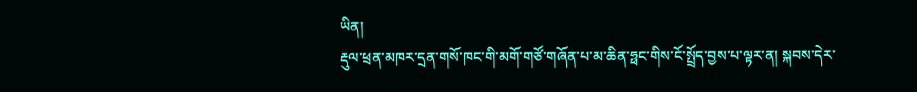ཡིན།
རྡུལ་ཕྲན་མཁར་དྲན་གསོ་ཁང་གི་མགོ་གཙོ་གཞོན་པ་མ་ཆིན་ཧྥང་གིས་ངོ་སྤྲོད་བྱས་པ་ལྟར་ན། སྐབས་དེར་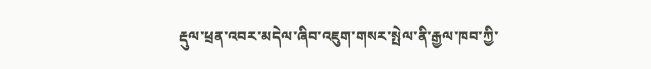རྡུལ་ཕྲན་འབར་མདེལ་ཞིབ་འཇུག་གསར་སྤེལ་ནི་རྒྱལ་ཁབ་ཀྱི་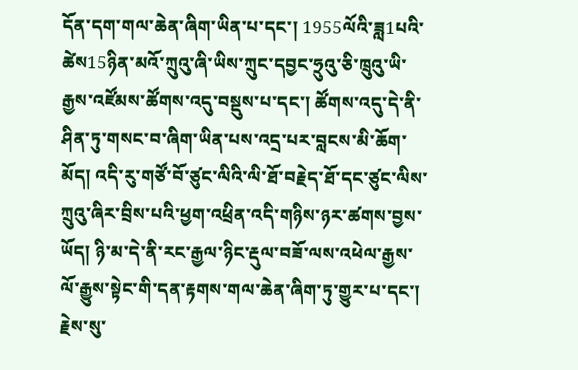དོན་དག་གལ་ཆེན་ཞིག་ཡིན་པ་དང་། 1955ལོའི་ཟླ1པའི་ཚེས15ཉིན་མའོ་ཀྲུའུ་ཞི་ཡིས་ཀྲུང་དབྱང་ཧྲུའུ་ཅི་ཁྲུའུ་ཡི་རྒྱས་འཛོམས་ཚོགས་འདུ་བསྡུས་པ་དང་། ཚོགས་འདུ་དེ་ནི་ཤིན་ཏུ་གསང་བ་ཞིག་ཡིན་པས་འདྲ་པར་བླངས་མི་ཆོག་མོད། འདི་རུ་གཙོ་བོ་ཙུང་ལིའི་ལི་ཐོ་བརྗེད་ཐོ་དང་ཙུང་ལིས་ཀྲུའུ་ཞིར་བྲིས་པའི་ཕྱག་འཕྲིན་འདི་གཉིས་ཉར་ཚགས་བྱས་ཡོད། ཉི་མ་དེ་ནི་རང་རྒྱལ་ཉིང་རྡུལ་བཟོ་ལས་འཕེལ་རྒྱས་ལོ་རྒྱུས་སྟེང་གི་དན་རྟགས་གལ་ཆེན་ཞིག་ཏུ་གྱུར་པ་དང་། རྗེས་སུ་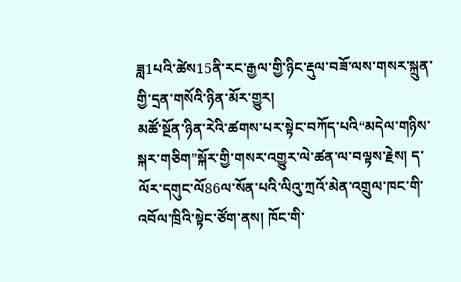ཟླ1པའི་ཚེས15ནི་རང་རྒྱལ་གྱི་ཉིང་རྡུལ་བཟོ་ལས་གསར་སྐྲུན་གྱི་དྲན་གསོའི་ཉིན་མོར་གྱུར།
མཚོ་སྔོན་ཉིན་རེའི་ཚགས་པར་སྟེང་བཀོད་པའི“མདེལ་གཉིས་སྐར་གཅིག”སྐོར་གྱི་གསར་འགྱུར་ལེ་ཚན་ལ་བལྟས་རྗེས། ད་ལོར་དགུང་ལོ86ལ་སོན་པའི་ལིའུ་ཀྲའོ་མེན་འགྲུལ་ཁང་གི་འབོལ་ཁྲིའི་སྟེང་ཙོག་ནས། ཁོང་གི་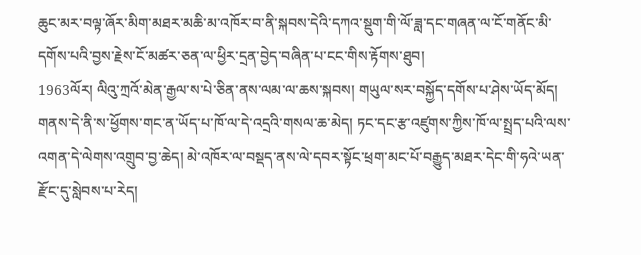ཆུང་མར་བལྟ་ཞོར་མིག་མཐར་མཆི་མ་འཁོར་བ་ནི་སྐབས་དེའི་དཀའ་སྡུག་གི་ལོ་ཟླ་དང་གཞན་ལ་ངོ་གནོང་མི་དགོས་པའི་བྱས་རྗེས་ངོ་མཚར་ཅན་ལ་ཕྱིར་དྲན་བྱེད་བཞིན་པ་ངང་གིས་རྟོགས་ཐུབ།
1963ལོར། ལིའུ་ཀྲའོ་མེན་རྒྱལ་ས་པེ་ཅིན་ནས་ལམ་ལ་ཆས་སྐབས། གཡུལ་སར་བསྐྱོད་དགོས་པ་ཤེས་ཡོད་མོད། གནས་དེ་ནི་ས་ཕྱོགས་གང་ན་ཡོད་པ་ཁོ་ལ་དེ་འདྲའི་གསལ་ཆ་མེད། ཏང་དང་རྩ་འཛུགས་ཀྱིས་ཁོ་ལ་སྤྲད་པའི་ལས་འགན་དེ་ལེགས་འགྲུབ་བྱ་ཆེད། མེ་འཁོར་ལ་བསྡད་ནས་ལེ་དབར་སྟོང་ཕྲག་མང་པོ་བརྒྱུད་མཐར་དེང་གི་ཧའེ་ཡན་རྫོང་དུ་སླེབས་པ་རེད།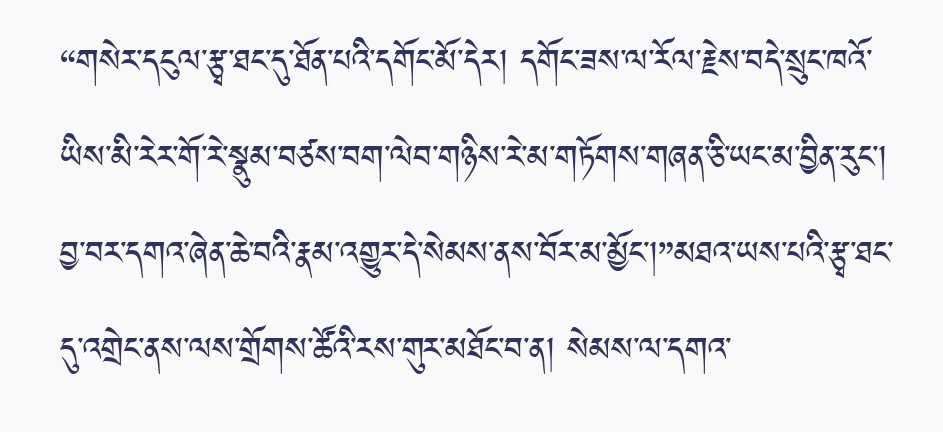“གསེར་དངུལ་རྩྭ་ཐང་དུ་ཐོན་པའི་དགོང་མོ་དེར། དགོང་ཟས་ལ་རོལ་རྗེས་བདེ་སྲུང་ཁའོ་ཡིས་མི་རེར་གོ་རེ་སྣུམ་བཙས་བག་ལེབ་གཉིས་རེ་མ་གཏོགས་གཞན་ཅི་ཡང་མ་བྱིན་རུང་། བྱ་བར་དགའ་ཞེན་ཆེ་བའི་རྣམ་འགྱུར་དེ་སེམས་ནས་བོར་མ་མྱོང་།”མཐའ་ཡས་པའི་རྩྭ་ཐང་དུ་འགྲེང་ནས་ལས་གྲོགས་ཚོའི་རས་གུར་མཐོང་བ་ན། སེམས་ལ་དགའ་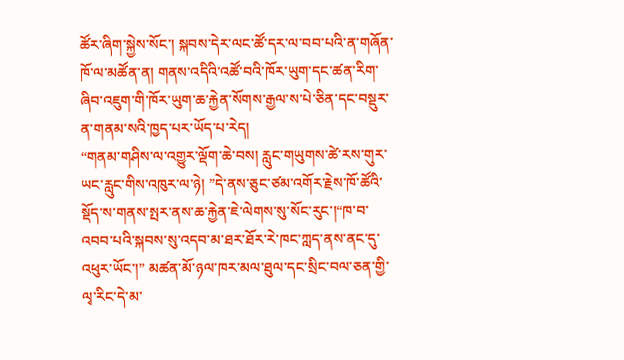ཚོར་ཞིག་སྐྱེས་སོང་། སྐབས་དེར་ལང་ཚོ་དར་ལ་བབ་པའི་ན་གཞོན་ཁོ་ལ་མཚོན་ན། གནས་འདིའི་འཚོ་བའི་ཁོར་ཡུག་དང་ཚན་རིག་ཞིབ་འཇུག་གི་ཁོར་ཡུག་ཆ་རྐྱེན་སོགས་རྒྱལ་ས་པེ་ཅིན་དང་བསྡུར་ན་གནམ་སའི་ཁྱད་པར་ཡོད་པ་རེད།
“གནམ་གཤིས་ལ་འགྱུར་ལྡོག་ཆེ་བས། རླུང་གཡུགས་ཚེ་རས་གུར་ཡང་རླུང་གིས་འཁུར་ལ་ཉེ། ”དེ་ནས་ཅུང་ཙམ་འགོར་རྗེས་ཁོ་ཚོའི་སྡོད་ས་གནས་སྤར་ནས་ཆ་རྐྱེན་ཇེ་ལེགས་སུ་སོང་རུང་།“ཁ་བ་འབབ་པའི་སྐབས་སུ་འདབ་མ་ཐར་ཐོར་རེ་ཁང་ཀླད་ནས་ནང་དུ་འཕུར་ཡོང་།” མཚན་མོ་ཉལ་ཁར་མལ་ཐུལ་དང་སྲིང་བལ་ཅན་གྱི་ལྭ་རིང་དེ་མ་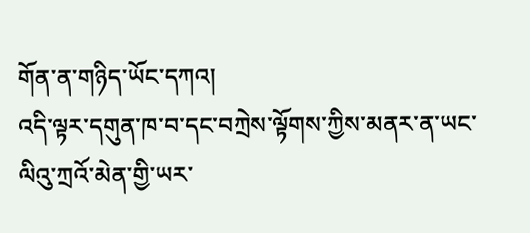གོན་ན་གཉིད་ཡོང་དཀའ།
འདི་ལྟར་དགུན་ཁ་བ་དང་བཀྲེས་ལྟོགས་ཀྱིས་མནར་ན་ཡང་ལིའུ་ཀྲའོ་མེན་གྱི་ཡར་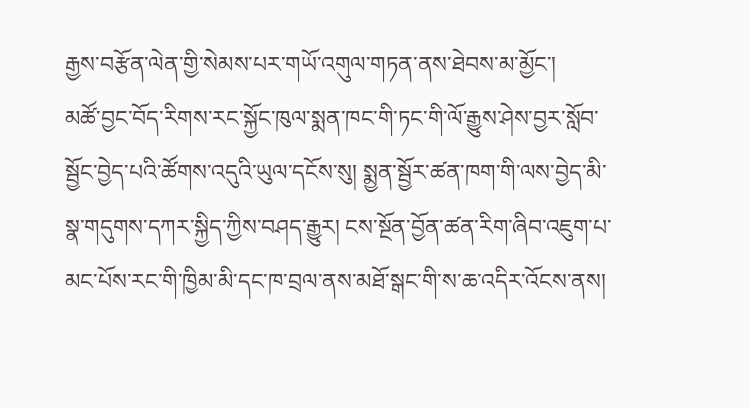རྒྱས་བརྩོན་ལེན་གྱི་སེམས་པར་གཡོ་འགུལ་གཏན་ནས་ཐེབས་མ་མྱོང་།
མཚོ་བྱང་བོད་རིགས་རང་སྐྱོང་ཁུལ་སྨན་ཁང་གི་ཏང་གི་ལོ་རྒྱུས་ཤེས་བྱར་སློབ་སྦྱོང་བྱེད་པའི་ཚོགས་འདུའི་ཡུལ་དངོས་སུ། སྨྱན་སྦྱོར་ཚན་ཁག་གི་ལས་བྱེད་མི་སྣ་གདུགས་དཀར་སྐྱིད་ཀྱིས་བཤད་རྒྱུར། ངས་སྔོན་བྱོན་ཚན་རིག་ཞིབ་འཇུག་པ་མང་པོས་རང་གི་ཁྱིམ་མི་དང་ཁ་བྲལ་ནས་མཐོ་སྒང་གི་ས་ཆ་འདིར་འོངས་ནས།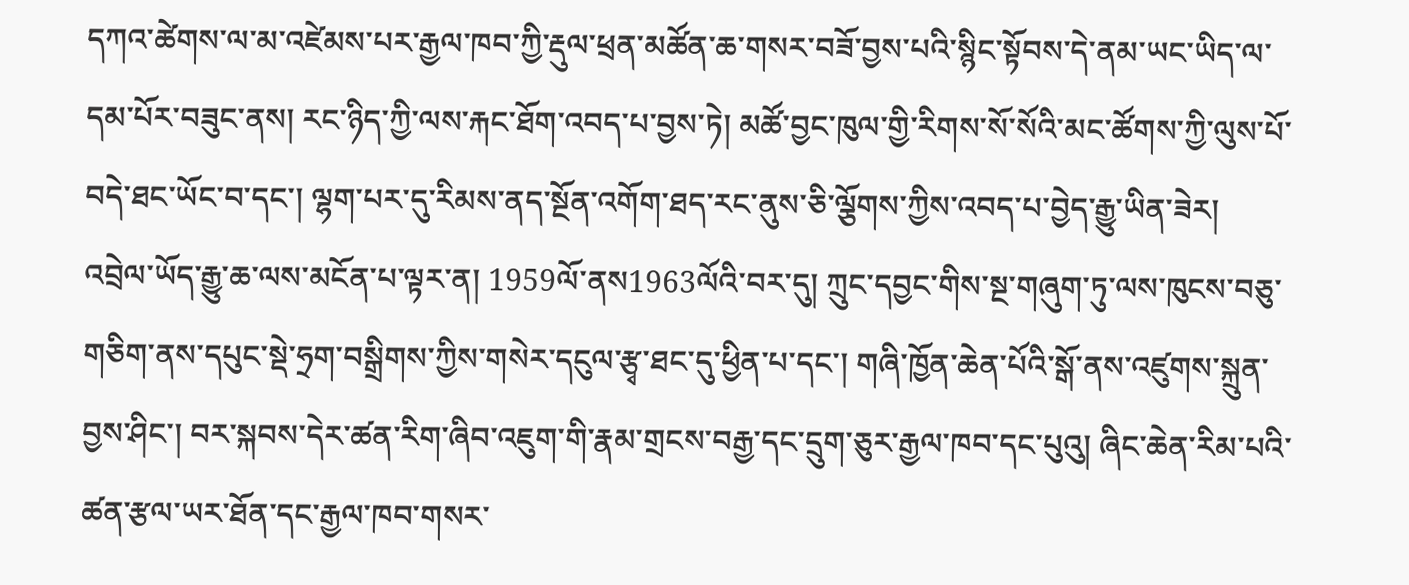དཀའ་ཚེགས་ལ་མ་འཛེམས་པར་རྒྱལ་ཁབ་ཀྱི་རྡུལ་ཕྲན་མཚོན་ཆ་གསར་བཟོ་བྱས་པའི་སྙིང་སྟོབས་དེ་ནམ་ཡང་ཡིད་ལ་དམ་པོར་བཟུང་ནས། རང་ཉིད་ཀྱི་ལས་རྐང་ཐོག་འབད་པ་བྱས་ཏེ། མཚོ་བྱང་ཁུལ་གྱི་རིགས་སོ་སོའི་མང་ཚོགས་ཀྱི་ལུས་པོ་བདེ་ཐང་ཡོང་བ་དང་། ལྷག་པར་དུ་རིམས་ནད་སྔོན་འགོག་ཐད་རང་ནུས་ཅི་ལྕོགས་ཀྱིས་འབད་པ་བྱེད་རྒྱུ་ཡིན་ཟེར།
འབྲེལ་ཡོད་རྒྱུ་ཆ་ལས་མངོན་པ་ལྟར་ན། 1959ལོ་ནས1963ལོའི་བར་དུ། ཀྲུང་དབྱང་གིས་སྔ་གཞུག་ཏུ་ལས་ཁུངས་བཅུ་གཅིག་ནས་དཔུང་སྡེ་ཧྲག་བསྒྲིགས་ཀྱིས་གསེར་དངུལ་རྩྭ་ཐང་དུ་ཕྱིན་པ་དང་། གཞི་ཁྱོན་ཆེན་པོའི་སྒོ་ནས་འཛུགས་སྐྲུན་བྱས་ཤིང་། བར་སྐབས་དེར་ཚན་རིག་ཞིབ་འཇུག་གི་རྣམ་གྲངས་བརྒྱ་དང་དྲུག་ཅུར་རྒྱལ་ཁབ་དང་པུའུ། ཞིང་ཆེན་རིམ་པའི་ཚན་རྩལ་ཡར་ཐོན་དང་རྒྱལ་ཁབ་གསར་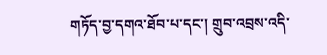གཏོད་བྱ་དགའ་ཐོབ་པ་དང་། གྲུབ་འབྲས་འདི་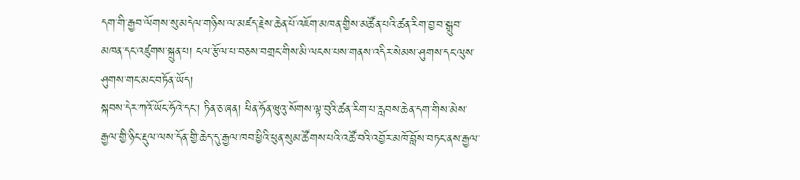དག་གི་རྒྱབ་ལོགས་སུ་མདེལ་གཉིས་ལ་མཛད་རྗེས་ཆེན་པོ་འཇོག་མཁན་གྱིས་མཚོན་པའི་ཚན་རིག་བྱ་བ་སྒྲུབ་མཁན་དང་འཛུགས་སྐྲུན་པ། ངལ་རྩོལ་པ་བཅས་བགྲང་གིས་མི་ལངས་པས་གནས་འདིར་སེམས་ཤུགས་དང་ལུས་ཤུགས་གང་མང་བཏོན་ཡོད།
སྐབས་དེར་ཀའོ་ཡོང་ཧོའེ་དང་། ཏིན་ཅ་ཞན། ཕིན་ཧོན་ཝུའུ་སོགས་ལྟ་བུའི་ཚན་རིག་པ་རླབས་ཆེན་དག་གིས་མེས་རྒྱལ་གྱི་ཉིང་རྡུལ་ལས་དོན་གྱི་ཆེད་དུ་རྒྱལ་ཁབ་ཕྱིའི་ཕུན་སུམ་ཚོགས་པའི་འཚོ་བའི་འབྱོར་མཁོ་བློས་བཏང་ནས་རྒྱལ་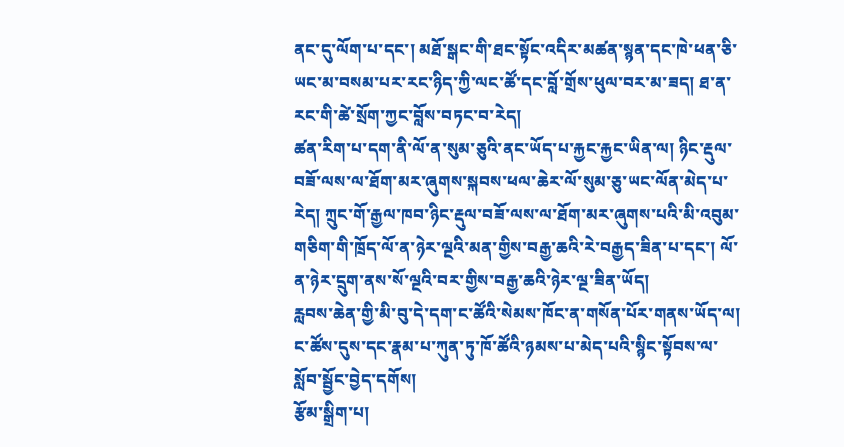ནང་དུ་ལོག་པ་དང་། མཐོ་སྒང་གི་ཐང་སྟོང་འདིར་མཚན་སྙན་དང་ཁེ་ཕན་ཅི་ཡང་མ་བསམ་པར་རང་ཉིད་ཀྱི་ལང་ཚོ་དང་བློ་གྲོས་ཕུལ་བར་མ་ཟད། ཐ་ན་རང་གི་ཚེ་སྲོག་ཀྱང་བློས་བཏང་བ་རེད།
ཚན་རིག་པ་དག་ནི་ལོ་ན་སུམ་ཅུའི་ནང་ཡོད་པ་རྐྱང་རྐྱང་ཡིན་ལ། ཉིང་རྡུལ་བཟོ་ལས་ལ་ཐོག་མར་ཞུགས་སྐབས་ཕལ་ཆེར་ལོ་སུམ་ཅུ་ཡང་ལོན་མེད་པ་རེད། ཀྲུང་གོ་རྒྱལ་ཁབ་ཉིང་རྡུལ་བཟོ་ལས་ལ་ཐོག་མར་ཞུགས་པའི་མི་འབུམ་གཅིག་གི་ཁྲོད་ལོ་ན་ཉེར་ལྔའི་མན་གྱིས་བརྒྱ་ཆའི་རེ་བརྒྱད་ཟིན་པ་དང་། ལོ་ན་ཉེར་དྲུག་ནས་སོ་ལྔའི་བར་གྱིས་བརྒྱ་ཆའི་ཉེར་ལྔ་ཟིན་ཡོད།
རླབས་ཆེན་གྱི་མི་བུ་དེ་དག་ང་ཚོའི་སེམས་ཁོང་ན་གསོན་པོར་གནས་ཡོད་ལ། ང་ཚོས་དུས་དང་རྣམ་པ་ཀུན་ཏུ་ཁོ་ཚོའི་ཉམས་པ་མེད་པའི་སྙིང་སྟོབས་ལ་སློབ་སྦྱོང་བྱེད་དགོས།
རྩོམ་སྒྲིག་པ།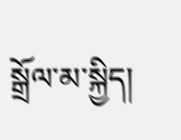སྒྲོལ་མ་སྐྱིད།